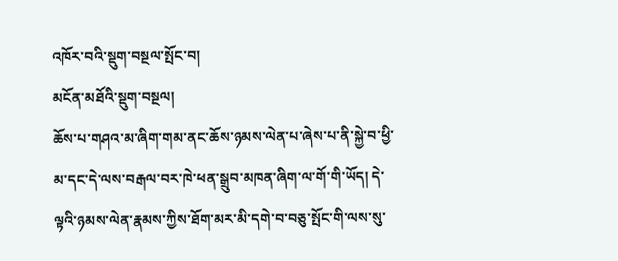འཁོར་བའི་སྡུག་བསྔལ་སྤོང་བ།
མངོན་མཐོའི་སྡུག་བསྔལ།
ཆོས་པ་གཤའ་མ་ཞིག་གམ་ནང་ཆོས་ཉམས་ལེན་པ་ཞེས་པ་ནི་སྐྱེ་བ་ཕྱི་མ་དང་དེ་ལས་བརྒལ་བར་ཁེ་ཕན་སྒྲུབ་མཁན་ཞིག་ལ་གོ་གི་ཡོད། དེ་ལྟའི་ཉམས་ལེན་རྣམས་ཀྱིས་ཐོག་མར་མི་དགེ་བ་བཅུ་སྤོང་གི་ལས་སུ་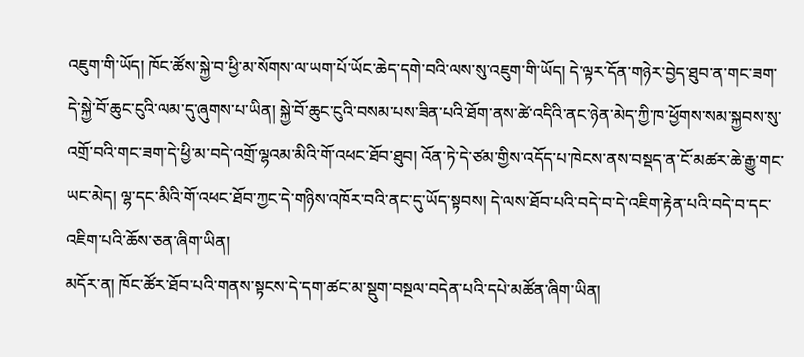འཇུག་གི་ཡོད། ཁོང་ཚོས་སྐྱེ་བ་ཕྱི་མ་སོགས་ལ་ཡག་པོ་ཡོང་ཆེད་དགེ་བའི་ལས་སུ་འཇུག་གི་ཡོད། དེ་ལྟར་དོན་གཉེར་བྱེད་ཐུབ་ན་གང་ཟག་དེ་སྐྱེ་བོ་ཆུང་ངུའི་ལམ་དུ་ཞུགས་པ་ཡིན། སྐྱེ་བོ་ཆུང་ངུའི་བསམ་པས་ཟིན་པའི་ཐོག་ནས་ཚེ་འདིའི་ནང་ཉེན་མེད་ཀྱི་ཁ་ཕྱོགས་སམ་སྐྱབས་སུ་འགྲོ་བའི་གང་ཟག་དེ་ཕྱི་མ་བདེ་འགྲོ་ལྷའམ་མིའི་གོ་འཕང་ཐོབ་ཐུབ། འོན་ཏེ་དེ་ཙམ་གྱིས་འདོད་པ་ཁེངས་ནས་བསྡད་ན་ངོ་མཚར་ཆེ་རྒྱུ་གང་ཡང་མེད། ལྷ་དང་མིའི་གོ་འཕང་ཐོབ་ཀྱང་དེ་གཉིས་འཁོར་བའི་ནང་དུ་ཡོད་སྟབས། དེ་ལས་ཐོབ་པའི་བདེ་བ་དེ་འཇིག་རྟེན་པའི་བདེ་བ་དང་འཇིག་པའི་ཆོས་ཅན་ཞིག་ཡིན།
མདོར་ན། ཁོང་ཚོར་ཐོབ་པའི་གནས་སྟངས་དེ་དག་ཚང་མ་སྡུག་བསྔལ་བདེན་པའི་དཔེ་མཚོན་ཞིག་ཡིན།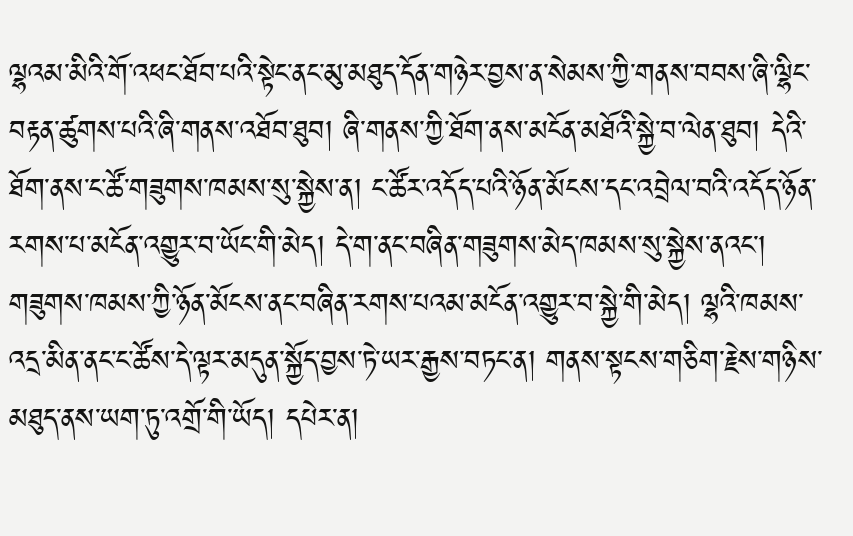ལྷའམ་མིའི་གོ་འཕང་ཐོབ་པའི་སྟེང་ནང་མུ་མཐུད་དོན་གཉེར་བྱས་ན་སེམས་ཀྱི་གནས་བབས་ཞི་ལྷིང་བརྟན་ཚུགས་པའི་ཞི་གནས་འཐོབ་ཐུབ། ཞི་གནས་ཀྱི་ཐོག་ནས་མངོན་མཐོའི་སྐྱེ་བ་ལེན་ཐུབ། དེའི་ཐོག་ནས་ང་ཚོ་གཟུགས་ཁམས་སུ་སྐྱེས་ན། ང་ཚོར་འདོད་པའི་ཉོན་མོངས་དང་འབྲེལ་བའི་འདོད་ཉོན་རགས་པ་མངོན་འགྱུར་བ་ཡོང་གི་མེད། དེ་ག་ནང་བཞིན་གཟུགས་མེད་ཁམས་སུ་སྐྱེས་ནའང་། གཟུགས་ཁམས་ཀྱི་ཉོན་མོངས་ནང་བཞིན་རགས་པའམ་མངོན་འགྱུར་བ་སྐྱེ་གི་མེད། ལྷའི་ཁམས་འདྲ་མིན་ནང་ང་ཚོས་དེ་ལྟར་མདུན་སྐྱོད་བྱས་ཏེ་ཡར་རྒྱས་བཏང་ན། གནས་སྟངས་གཅིག་རྗེས་གཉིས་མཐུད་ནས་ཡག་ཏུ་འགྲོ་གི་ཡོད། དཔེར་ན།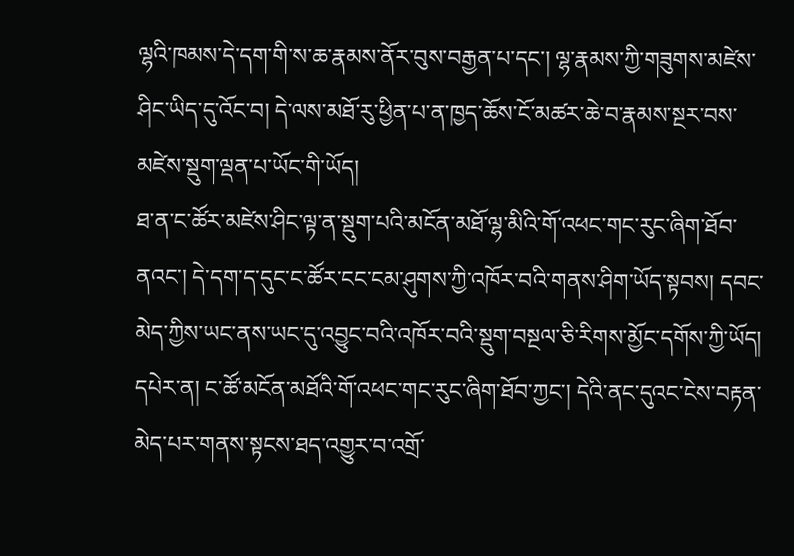ལྷའི་ཁམས་དེ་དག་གི་ས་ཆ་རྣམས་ནོར་བུས་བརྒྱན་པ་དང་། ལྷ་རྣམས་ཀྱི་གཟུགས་མཛེས་ཤིང་ཡིད་དུ་འོང་བ། དེ་ལས་མཐོ་རུ་ཕྱིན་པ་ན་ཁྱད་ཆོས་ངོ་མཚར་ཆེ་བ་རྣམས་སྔར་བས་མཛེས་སྡུག་ལྡན་པ་ཡོང་གི་ཡོད།
ཐ་ན་ང་ཚོར་མཛེས་ཤིང་ལྟ་ན་སྡུག་པའི་མངོན་མཐོ་ལྷ་མིའི་གོ་འཕང་གང་རུང་ཞིག་ཐོབ་ནའང་། དེ་དག་ད་དུང་ང་ཚོར་ངང་ངམ་ཤུགས་ཀྱི་འཁོར་བའི་གནས་ཤིག་ཡོད་སྟབས། དབང་མེད་ཀྱིས་ཡང་ནས་ཡང་དུ་འབྱུང་བའི་འཁོར་བའི་སྡུག་བསྔལ་ཅི་རིགས་མྱོང་དགོས་ཀྱི་ཡོད། དཔེར་ན། ང་ཚོ་མངོན་མཐོའི་གོ་འཕང་གང་རུང་ཞིག་ཐོབ་ཀྱང་། དེའི་ནང་དུའང་ངེས་བརྟན་མེད་པར་གནས་སྟངས་ཐད་འགྱུར་བ་འགྲོ་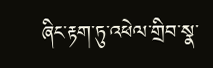ཞིང་རྟག་ཏུ་འཕེལ་གྲིབ་སྣ་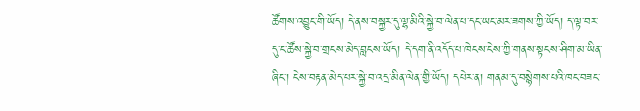ཚོགས་འབྱུང་གི་ཡོད། དེ་ནས་བསྐྱར་དུ་ལྷ་མིའི་སྐྱེ་བ་ལེན་པ་དང་ཡང་མར་ཟགས་ཀྱི་ཡོད། ད་ལྟ་བར་དུ་ང་ཚོས་སྐྱེ་བ་གྲངས་མེད་བླངས་ཡོད། དེ་དག་ནི་འདོད་པ་ཁེངས་ངེས་ཀྱི་གནས་སྟངས་ཤིག་མ་ཡིན་ཞིང་། ངེས་བརྟན་མེད་པར་སྐྱེ་བ་འདྲ་མིན་ལེན་གྱི་ཡོད། དཔེར་ན། གནམ་དུ་བསྙེགས་པའི་ཁང་བཟང་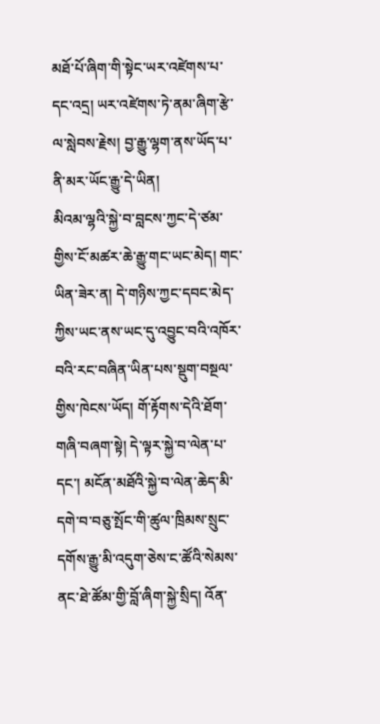མཐོ་པོ་ཞིག་གི་སྟེང་ཡར་འཛེགས་པ་དང་འདྲ། ཡར་འཛེགས་ཏེ་ནམ་ཞིག་རྩེ་ལ་སླེབས་རྗེས། བྱ་རྒྱུ་ལྷག་ནས་ཡོད་པ་ནི་མར་ཡོང་རྒྱུ་དེ་ཡིན།
མིའམ་ལྷའི་སྐྱེ་བ་བླངས་ཀྱང་དེ་ཙམ་གྱིས་ངོ་མཚར་ཆེ་རྒྱུ་གང་ཡང་མེད། གང་ཡིན་ཟེར་ན། དེ་གཉིས་ཀྱང་དབང་མེད་ཀྱིས་ཡང་ནས་ཡང་དུ་འབྱུང་བའི་འཁོར་བའི་རང་བཞིན་ཡིན་པས་སྡུག་བསྔལ་གྱིས་ཁེངས་ཡོད། གོ་རྟོགས་དེའི་ཐོག་གཞི་བཞག་སྟེ། དེ་ལྟར་སྐྱེ་བ་ལེན་པ་དང་། མངོན་མཐོའི་སྐྱེ་བ་ལེན་ཆེད་མི་དགེ་བ་བཅུ་སྤོང་གི་ཚུལ་ཁྲིམས་སྲུང་དགོས་རྒྱུ་མི་འདུག་ཅེས་ང་ཚོའི་སེམས་ནང་ཐེ་ཚོམ་གྱི་བློ་ཞིག་སྐྱེ་སྲིད། འོན་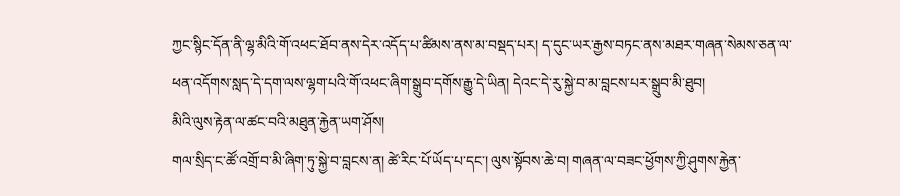ཀྱང་སྙིང་དོན་ནི་ལྷ་མིའི་གོ་འཕང་ཐོབ་ནས་དེར་འདོད་པ་ཚིམས་ནས་མ་བསྡད་པར། ད་དུང་ཡར་རྒྱས་བཏང་ནས་མཐར་གཞན་སེམས་ཅན་ལ་ཕན་འདོགས་སླད་དེ་དག་ལས་ལྷག་པའི་གོ་འཕང་ཞིག་སྒྲུབ་དགོས་རྒྱུ་དེ་ཡིན། དེའང་དེ་རུ་སྐྱེ་བ་མ་བླངས་པར་སྒྲུབ་མི་ཐུབ།
མིའི་ལུས་རྟེན་ལ་ཚང་བའི་མཐུན་རྐྱེན་ཡག་ཤོས།
གལ་སྲིད་ང་ཚོ་འགྲོ་བ་མི་ཞིག་ཏུ་སྐྱེ་བ་བླངས་ན། ཚེ་རིང་པོ་ཡོད་པ་དང་། ལུས་སྟོབས་ཆེ་བ། གཞན་ལ་བཟང་ཕྱོགས་ཀྱི་ཤུགས་རྐྱེན་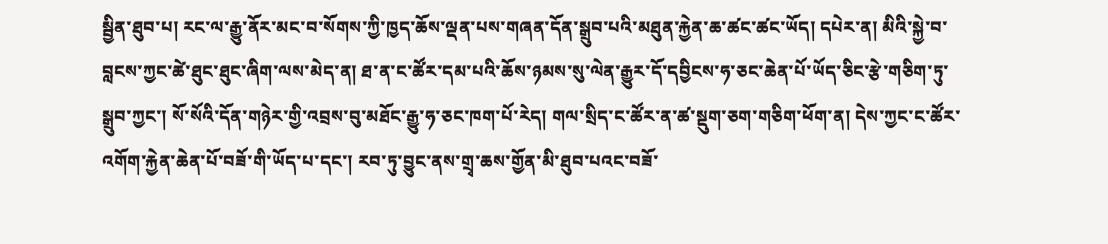སྦྱིན་ཐུབ་པ། རང་ལ་རྒྱུ་ནོར་མང་བ་སོགས་ཀྱི་ཁྱད་ཆོས་ལྡན་པས་གཞན་དོན་སྒྲུབ་པའི་མཐུན་རྐྱེན་ཆ་ཚང་ཚང་ཡོད། དཔེར་ན། མིའི་སྐྱེ་བ་བླངས་ཀྱང་ཚེ་ཐུང་ཐུང་ཞིག་ལས་མེད་ན། ཐ་ན་ང་ཚོར་དམ་པའི་ཆོས་ཉམས་སུ་ལེན་རྒྱུར་དོ་དབྱིངས་ཧ་ཅང་ཆེན་པོ་ཡོད་ཅིང་རྩེ་གཅིག་ཏུ་སྒྲུབ་ཀྱང་། སོ་སོའི་དོན་གཉེར་གྱི་འབྲས་བུ་མཐོང་རྒྱུ་ཧ་ཅང་ཁག་པོ་རེད། གལ་སྲིད་ང་ཚོར་ན་ཚ་སྡུག་ཅག་གཅིག་ཕོག་ན། དེས་ཀྱང་ང་ཚོར་འགོག་རྐྱེན་ཆེན་པོ་བཟོ་གི་ཡོད་པ་དང་། རབ་ཏུ་བྱུང་ནས་གྲྭ་ཆས་གྱོན་མི་ཐུབ་པའང་བཟོ་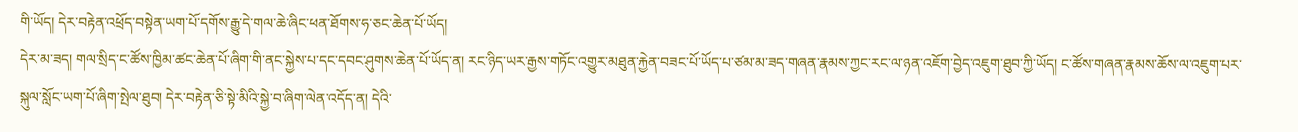གི་ཡོད། དེར་བརྟེན་འཕྲོད་བསྟེན་ཡག་པོ་དགོས་རྒྱུ་དེ་གལ་ཆེ་ཞིང་ཕན་ཐོགས་ཧ་ཅང་ཆེན་པོ་ཡོད།
དེར་མ་ཟད། གལ་སྲིད་ང་ཚོས་ཁྱིམ་ཚང་ཆེན་པོ་ཞིག་གི་ནང་སྐྱེས་པ་དང་དབང་ཤུགས་ཆེན་པོ་ཡོད་ན། རང་ཉིད་ཡར་རྒྱས་གཏོང་འགྱུར་མཐུན་རྐྱེན་བཟང་པོ་ཡོད་པ་ཙམ་མ་ཟད་གཞན་རྣམས་ཀྱང་རང་ལ་ཉན་འཇོག་བྱེད་འཇུག་ཐུབ་ཀྱི་ཡོད། ང་ཚོས་གཞན་རྣམས་ཆོས་ལ་འཇུག་པར་སྐུལ་སློང་ཡག་པོ་ཞིག་སྤེལ་ཐུབ། དེར་བརྟེན་ཅི་སྟེ་མིའི་སྐྱེ་བ་ཞིག་ལེན་འདོད་ན། དེའི་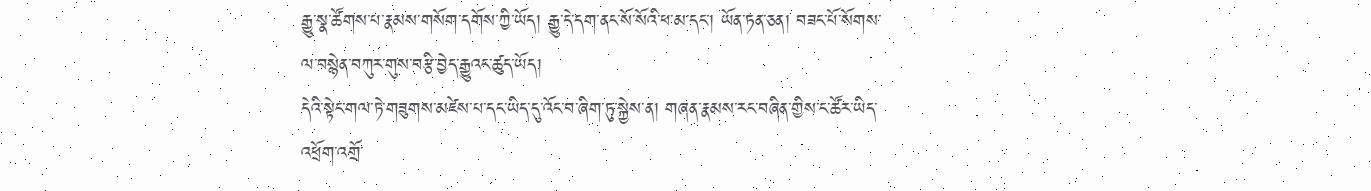རྒྱུ་སྣ་ཚོགས་པ་རྣམས་གསོག་དགོས་ཀྱི་ཡོད། རྒྱུ་དེ་དག་ནང་སོ་སོའི་ཕ་མ་དང་། ཡོན་ཏན་ཅན། བཟང་པོ་སོགས་ལ་བསྙེན་བཀུར་གུས་བརྩི་བྱེད་རྒྱུའང་ཚུད་ཡོད།
དེའི་སྟེང་གལ་ཏེ་གཟུགས་མཛེས་པ་དང་ཡིད་དུ་འོང་བ་ཞིག་ཏུ་སྐྱེས་ན། གཞན་རྣམས་རང་བཞིན་གྱིས་ང་ཚོར་ཡིད་འཕྲོག་འགྲོ་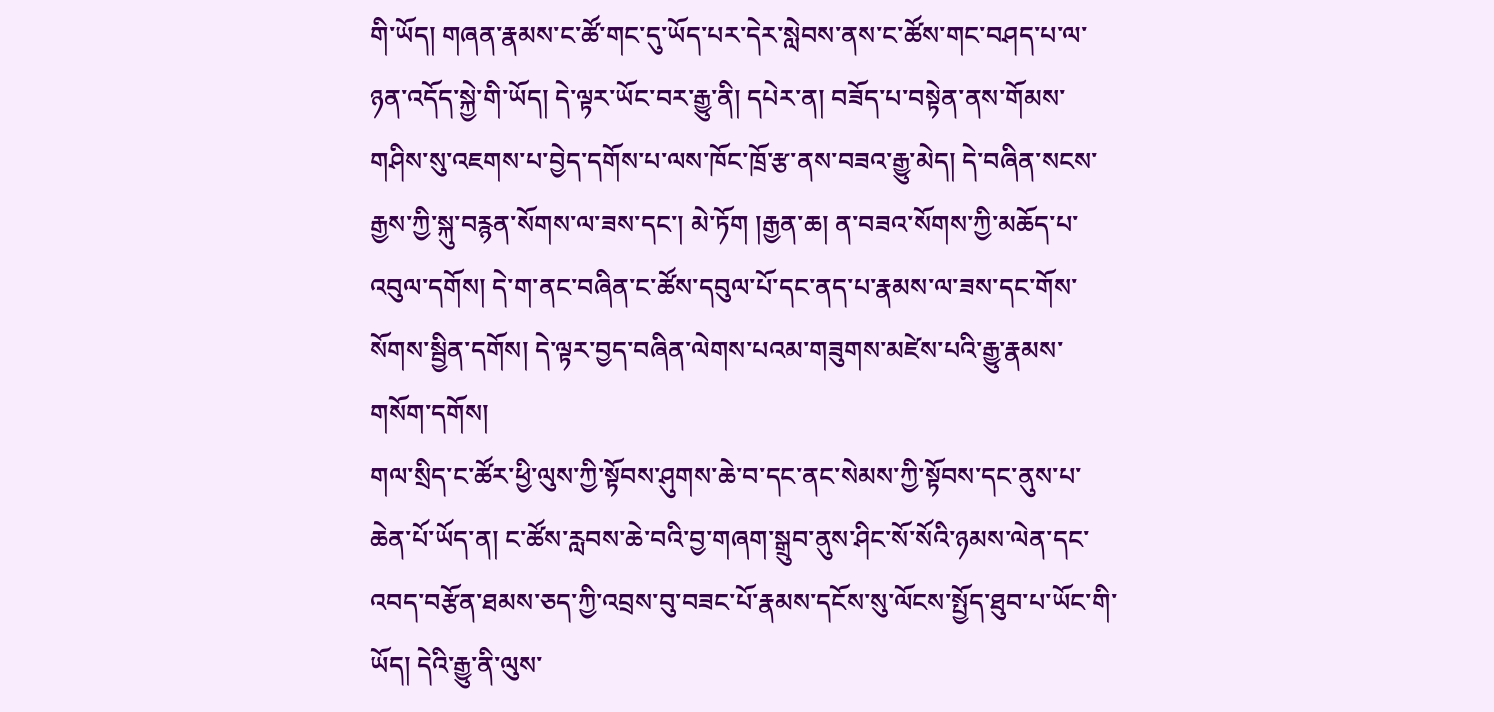གི་ཡོད། གཞན་རྣམས་ང་ཚོ་གང་དུ་ཡོད་པར་དེར་སླེབས་ནས་ང་ཚོས་གང་བཤད་པ་ལ་ཉན་འདོད་སྐྱེ་གི་ཡོད། དེ་ལྟར་ཡོང་བར་རྒྱུ་ནི། དཔེར་ན། བཟོད་པ་བསྟེན་ནས་གོམས་གཤིས་སུ་འཇགས་པ་བྱེད་དགོས་པ་ལས་ཁོང་ཁྲོ་རྩ་ནས་བཟའ་རྒྱུ་མེད། དེ་བཞིན་སངས་རྒྱས་ཀྱི་སྐུ་བརྙན་སོགས་ལ་ཟས་དང་། མེ་ཏོག །རྒྱན་ཆ། ན་བཟའ་སོགས་ཀྱི་མཆོད་པ་འབུལ་དགོས། དེ་ག་ནང་བཞིན་ང་ཚོས་དབུལ་པོ་དང་ནད་པ་རྣམས་ལ་ཟས་དང་གོས་སོགས་སྦྱིན་དགོས། དེ་ལྟར་བྱད་བཞིན་ལེགས་པའམ་གཟུགས་མཛེས་པའི་རྒྱུ་རྣམས་གསོག་དགོས།
གལ་སྲིད་ང་ཚོར་ཕྱི་ལུས་ཀྱི་སྟོབས་ཤུགས་ཆེ་བ་དང་ནང་སེམས་ཀྱི་སྟོབས་དང་ནུས་པ་ཆེན་པོ་ཡོད་ན། ང་ཚོས་རླབས་ཆེ་བའི་བྱ་གཞག་སྒྲུབ་ནུས་ཤིང་སོ་སོའི་ཉམས་ལེན་དང་འབད་བརྩོན་ཐམས་ཅད་ཀྱི་འབྲས་བུ་བཟང་པོ་རྣམས་དངོས་སུ་ལོངས་སྤྱོད་ཐུབ་པ་ཡོང་གི་ཡོད། དེའི་རྒྱུ་ནི་ལུས་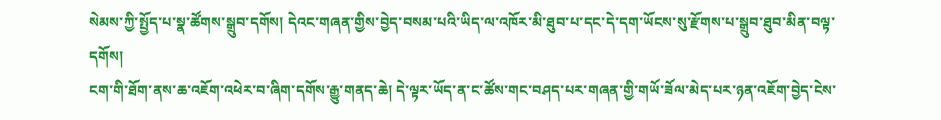སེམས་ཀྱི་སྤྱོད་པ་སྣ་ཚོགས་སྒྲུབ་དགོས། དེའང་གཞན་གྱིས་བྱེད་བསམ་པའི་ཡིད་ལ་འཁོར་མི་ཐུབ་པ་དང་དེ་དག་ཡོངས་སུ་རྫོགས་པ་སྒྲུབ་ཐུབ་མིན་བལྟ་དགོས།
ངག་གི་ཐོག་ནས་ཆ་འཇོག་འཕེར་བ་ཞིག་དགོས་རྒྱུ་གནད་ཆེ། དེ་ལྟར་ཡོད་ན་ང་ཚོས་གང་བཤད་པར་གཞན་གྱི་གཡོ་ཟོལ་མེད་པར་ཉན་འཇོག་བྱེད་ངེས་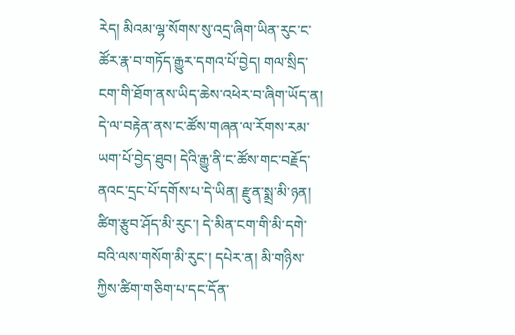རེད། མིའམ་ལྷ་སོགས་སུ་འདྲ་ཞིག་ཡིན་རུང་ང་ཚོར་རྣ་བ་གཏོད་རྒྱུར་དགའ་པོ་བྱེད། གལ་སྲིད་ངག་གི་ཐོག་ནས་ཡིད་ཆེས་འཕེར་བ་ཞིག་ཡོད་ན། དེ་ལ་བརྟེན་ནས་ང་ཚོས་གཞན་ལ་རོགས་རམ་ཡག་པོ་བྱེད་ཐུབ། དེའི་རྒྱུ་ནི་ང་ཚོས་གང་བརྗོད་ནའང་དྲང་པོ་དགོས་པ་དེ་ཡིན། རྫུན་སྨྲ་མི་ཉན། ཚིག་རྩུབ་ཤོད་མི་རུང་། དེ་མིན་ངག་གི་མི་དགེ་བའི་ལས་གསོག་མི་རུང་། དཔེར་ན། མི་གཉིས་ཀྱིས་ཚིག་གཅིག་པ་དང་དོན་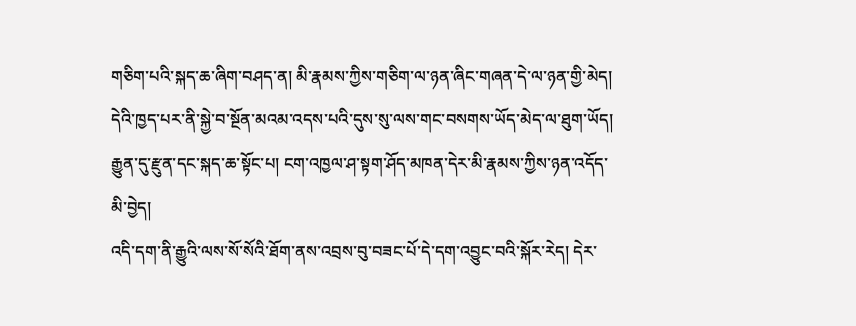གཅིག་པའི་སྐད་ཆ་ཞིག་བཤད་ན། མི་རྣམས་ཀྱིས་གཅིག་ལ་ཉན་ཞིང་གཞན་དེ་ལ་ཉན་གྱི་མེད། དེའི་ཁྱད་པར་ནི་སྐྱེ་བ་སྔོན་མའམ་འདས་པའི་དུས་སུ་ལས་གང་བསགས་ཡོད་མེད་ལ་ཐུག་ཡོད། རྒྱུན་དུ་རྫུན་དང་སྐད་ཆ་སྟོང་པ། ངག་འཁྱལ་ཤ་སྟག་ཤོད་མཁན་དེར་མི་རྣམས་ཀྱིས་ཉན་འདོད་མི་བྱེད།
འདི་དག་ནི་རྒྱུའི་ལས་སོ་སོའི་ཐོག་ནས་འབྲས་བུ་བཟང་པོ་དེ་དག་འབྱུང་བའི་སྐོར་རེད། དེར་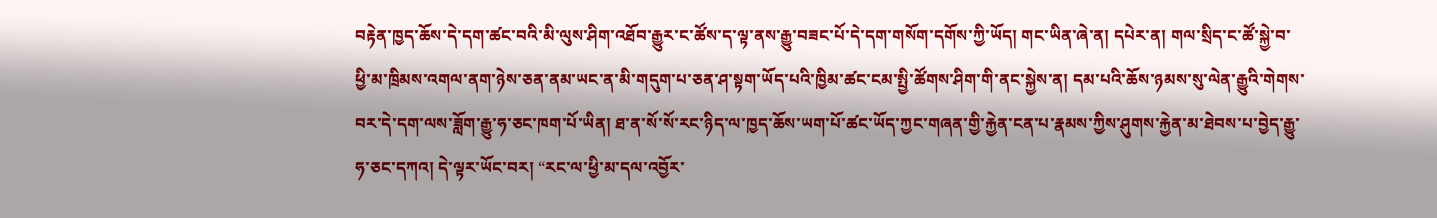བརྟེན་ཁྱད་ཆོས་དེ་དག་ཚང་བའི་མི་ལུས་ཤིག་འཐོབ་རྒྱུར་ང་ཚོས་ད་ལྟ་ནས་རྒྱུ་བཟང་པོ་དེ་དག་གསོག་དགོས་ཀྱི་ཡོད། གང་ཡིན་ཞེ་ན། དཔེར་ན། གལ་སྲིད་ང་ཚོ་སྐྱེ་བ་ཕྱི་མ་ཁྲིམས་འགལ་ནག་ཉེས་ཅན་ནམ་ཡང་ན་མི་གདུག་པ་ཅན་ཤ་སྟག་ཡོད་པའི་ཁྱིམ་ཚང་ངམ་སྤྱི་ཚོགས་ཤིག་གི་ནང་སྐྱེས་ན། དམ་པའི་ཆོས་ཉམས་སུ་ལེན་རྒྱུའི་གེགས་བར་དེ་དག་ལས་ཟློག་རྒྱུ་ཧ་ཅང་ཁག་པོ་ཡིན། ཐ་ན་སོ་སོ་རང་ཉིད་ལ་ཁྱད་ཆོས་ཡག་པོ་ཚང་ཡོད་ཀྱང་གཞན་གྱི་རྐྱེན་ངན་པ་རྣམས་ཀྱིས་ཤུགས་རྐྱེན་མ་ཐེབས་པ་བྱེད་རྒྱུ་ཧ་ཅང་དཀའ། དེ་ལྟར་ཡོང་བར། “རང་ལ་ཕྱི་མ་དལ་འབྱོར་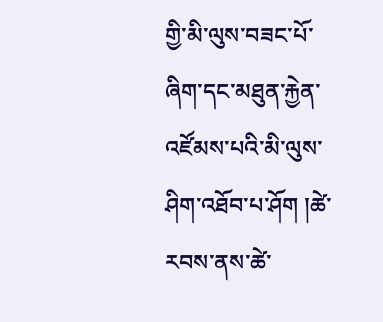གྱི་མི་ལུས་བཟང་པོ་ཞིག་དང་མཐུན་རྐྱེན་འཛོམས་པའི་མི་ལུས་ཤིག་འཐོབ་པ་ཤོག །ཚེ་རབས་ནས་ཚེ་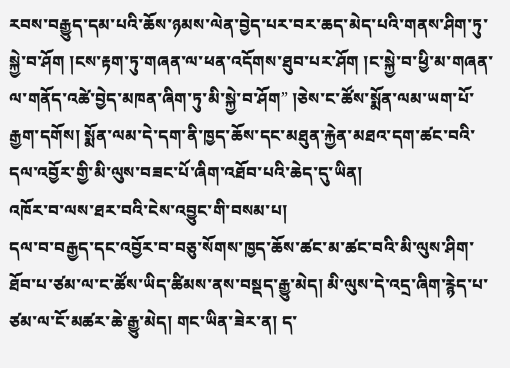རབས་བརྒྱུད་དམ་པའི་ཆོས་ཉམས་ལེན་བྱེད་པར་བར་ཆད་མེད་པའི་གནས་ཤིག་ཏུ་སྐྱེ་བ་ཤོག །ངས་རྟག་ཏུ་གཞན་ལ་ཕན་འདོགས་ཐུབ་པར་ཤོག །ང་སྐྱེ་བ་ཕྱི་མ་གཞན་ལ་གནོད་འཚེ་བྱེད་མཁན་ཞིག་ཏུ་མི་སྐྱེ་བ་ཤོག” །ཅེས་ང་ཚོས་སྨོན་ལམ་ཡག་པོ་རྒྱག་དགོས། སྨོན་ལམ་དེ་དག་ནི་ཁྱད་ཆོས་དང་མཐུན་རྐྱེན་མཐའ་དག་ཚང་བའི་དལ་འབྱོར་གྱི་མི་ལུས་བཟང་པོ་ཞིག་འཐོབ་པའི་ཆེད་དུ་ཡིན།
འཁོར་བ་ལས་ཐར་བའི་ངེས་འབྱུང་གི་བསམ་པ།
དལ་བ་བརྒྱད་དང་འབྱོར་བ་བཅུ་སོགས་ཁྱད་ཆོས་ཚང་མ་ཚང་བའི་མི་ལུས་ཤིག་ཐོབ་པ་ཙམ་ལ་ང་ཚོས་ཡིད་ཚིམས་ནས་བསྡད་རྒྱུ་མེད། མི་ལུས་དེ་འདྲ་ཞིག་རྙེད་པ་ཙམ་ལ་ངོ་མཚར་ཆེ་རྒྱུ་མེད། གང་ཡིན་ཟེར་ན། ད་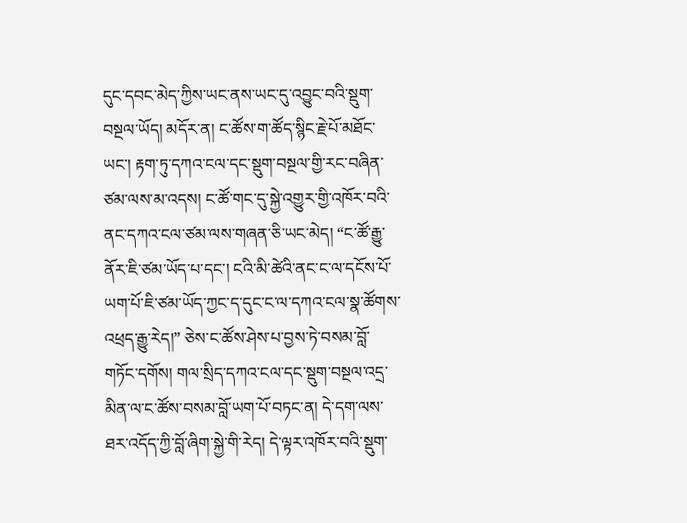དུང་དབང་མེད་ཀྱིས་ཡང་ནས་ཡང་དུ་འབྱུང་བའི་སྡུག་བསྔལ་ཡོད། མདོར་ན། ང་ཚོས་ག་ཚོད་སྙིང་རྗེ་པོ་མཐོང་ཡང་། རྟག་ཏུ་དཀའ་ངལ་དང་སྡུག་བསྔལ་གྱི་རང་བཞིན་ཙམ་ལས་མ་འདས། ང་ཚོ་གང་དུ་སྐྱེ་འགྱུར་གྱི་འཁོར་བའི་ནང་དཀའ་ངལ་ཙམ་ལས་གཞན་ཅི་ཡང་མེད། “ང་ཚོ་རྒྱུ་ནོར་ཇི་ཙམ་ཡོད་པ་དང་། ངའི་མི་ཚེའི་ནང་ང་ལ་དངོས་པོ་ཡག་པོ་ཇི་ཙམ་ཡོད་ཀྱང་ད་དུང་ང་ལ་དཀའ་ངལ་སྣ་ཚོགས་འཕྲད་རྒྱུ་རེད།” ཅེས་ང་ཚོས་ཤེས་པ་བྱས་ཏེ་བསམ་བློ་གཏོང་དགོས། གལ་སྲིད་དཀའ་ངལ་དང་སྡུག་བསྔལ་འདྲ་མིན་ལ་ང་ཚོས་བསམ་བློ་ཡག་པོ་བཏང་ན། དེ་དག་ལས་ཐར་འདོད་ཀྱི་བློ་ཞིག་སྐྱེ་གི་རེད། དེ་ལྟར་འཁོར་བའི་སྡུག་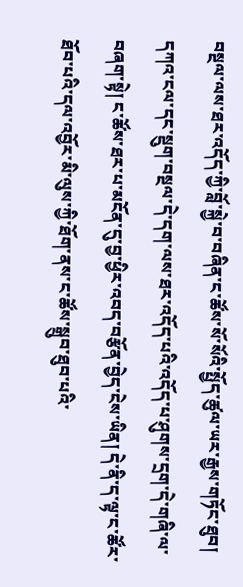བསྔལ་ལས་ཐར་འདོད་ཀྱི་བློ་སྐྱེ་བ་བཞིན་ང་ཚོས་སོ་སོའི་སྤྱོད་ཚུལ་ཡར་རྒྱས་གཏོང་ཐུབ། དཀའ་ངལ་དང་སྡུག་བསྔལ་དེ་དག་ལས་ཐར་འདོད་པའི་འདོད་པ་ཤུགས་དྲག་དེ་གཞི་ལ་བཞག་སྟེ། ང་ཚོས་ཐར་པ་མངོན་དུ་བྱ་ཕྱིར་འབད་བརྩོན་བྱེད་ངེས་ཡིན། དེ་ནི་ད་ལྟ་ང་ཚོར་ཐོབ་པའི་དལ་འབྱོར་མི་ལུས་ཀྱི་ཐོག་ནས་ང་ཚོས་སྒྲུབ་ཐུབ་པའི་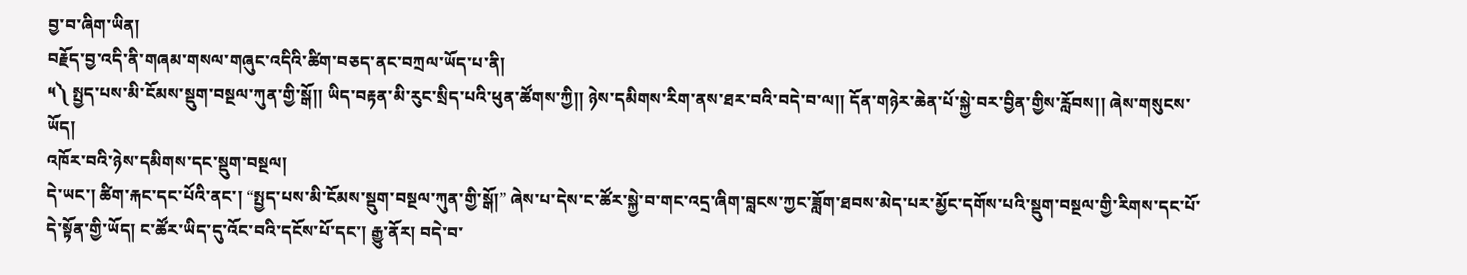བྱ་བ་ཞིག་ཡིན།
བརྗོད་བྱ་འདི་ནི་གཞམ་གསལ་གཞུང་འདིའི་ཚིག་བཅད་ནང་བཀྲལ་ཡོད་པ་ནི།
༥༽ སྤྱད་པས་མི་ངོམས་སྡུག་བསྔལ་ཀུན་གྱི་སྒོ།། ཡིད་བརྟན་མི་རུང་སྲིད་པའི་ཕུན་ཚོགས་ཀྱི།། ཉེས་དམིགས་རིག་ནས་ཐར་བའི་བདེ་བ་ལ།། དོན་གཉེར་ཆེན་པོ་སྐྱེ་བར་བྱིན་གྱིས་རློབས།། ཞེས་གསུངས་ཡོད།
འཁོར་བའི་ཉེས་དམིགས་དང་སྡུག་བསྔལ།
དེ་ཡང་། ཚིག་རྐང་དང་པོའི་ནང་། “སྤྱད་པས་མི་ངོམས་སྡུག་བསྔལ་ཀུན་གྱི་སྒོ།” ཞེས་པ་དེས་ང་ཚོར་སྐྱེ་བ་གང་འདྲ་ཞིག་བླངས་ཀྱང་ཟློག་ཐབས་མེད་པར་མྱོང་དགོས་པའི་སྡུག་བསྔལ་གྱི་རིགས་དང་པོ་དེ་སྟོན་གྱི་ཡོད། ང་ཚོར་ཡིད་དུ་འོང་བའི་དངོས་པོ་དང་། རྒྱུ་ནོར། བདེ་བ་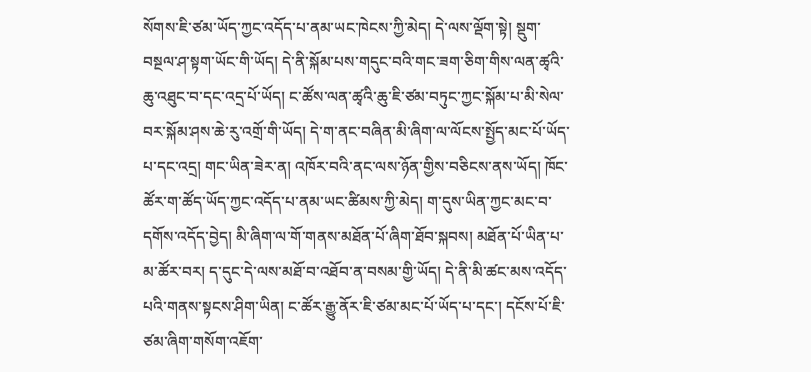སོགས་ཇི་ཙམ་ཡོད་ཀྱང་འདོད་པ་ནམ་ཡང་ཁེངས་ཀྱི་མེད། དེ་ལས་ལྡོག་སྟེ། སྡུག་བསྔལ་ཤ་སྟག་ཡོང་གི་ཡོད། དེ་ནི་སྐོམ་པས་གདུང་བའི་གང་ཟག་ཅིག་གིས་ལན་ཚྭའི་ཆུ་འཐུང་བ་དང་འདྲ་པོ་ཡོད། ང་ཚོས་ལན་ཚྭའི་ཆུ་ཇི་ཙམ་བཏུང་ཀྱང་སྐོམ་པ་མི་སེལ་བར་སྐོམ་ཤས་ཆེ་རུ་འགྲོ་གི་ཡོད། དེ་ག་ནང་བཞིན་མི་ཞིག་ལ་ལོངས་སྤྱོད་མང་པོ་ཡོད་པ་དང་འདྲ། གང་ཡིན་ཟེར་ན། འཁོར་བའི་ནང་ལས་ཉོན་གྱིས་བཅིངས་ནས་ཡོད། ཁོང་ཚོར་ག་ཚོད་ཡོད་ཀྱང་འདོད་པ་ནམ་ཡང་ཚིམས་ཀྱི་མེད། ག་དུས་ཡིན་ཀྱང་མང་བ་དགོས་འདོད་བྱེད། མི་ཞིག་ལ་གོ་གནས་མཐོན་པོ་ཞིག་ཐོབ་སྐབས། མཐོན་པོ་ཡིན་པ་མ་ཚོར་བར། ད་དུང་དེ་ལས་མཐོ་བ་འཐོབ་ན་བསམ་གྱི་ཡོད། དེ་ནི་མི་ཚང་མས་འདོད་པའི་གནས་སྟངས་ཤིག་ཡིན། ང་ཚོར་རྒྱུ་ནོར་ཇི་ཙམ་མང་པོ་ཡོད་པ་དང་། དངོས་པོ་ཇི་ཙམ་ཞིག་གསོག་འཇོག་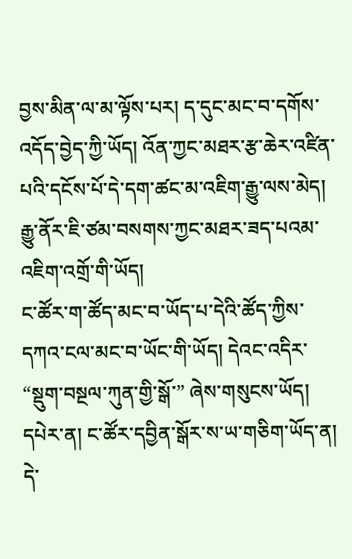བྱས་མིན་ལ་མ་ལྟོས་པར། ད་དུང་མང་བ་དགོས་འདོད་བྱེད་ཀྱི་ཡོད། འོན་ཀྱང་མཐར་རྩ་ཆེར་འཛིན་པའི་དངོས་པོ་དེ་དག་ཚང་མ་འཇིག་རྒྱུ་ལས་མེད། རྒྱུ་ནོར་ཇི་ཙམ་བསགས་ཀྱང་མཐར་ཟད་པའམ་འཇིག་འགྲོ་གི་ཡོད།
ང་ཚོར་ག་ཚོད་མང་བ་ཡོད་པ་དེའི་ཚོད་ཀྱིས་དཀའ་ངལ་མང་བ་ཡོང་གི་ཡོད། དེའང་འདིར་ “སྡུག་བསྔལ་ཀུན་གྱི་སྒོ་” ཞེས་གསུངས་ཡོད། དཔེར་ན། ང་ཚོར་དབྱིན་སྒོར་ས་ཡ་གཅིག་ཡོད་ན། དེ་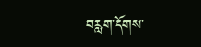བརླག་དོགས་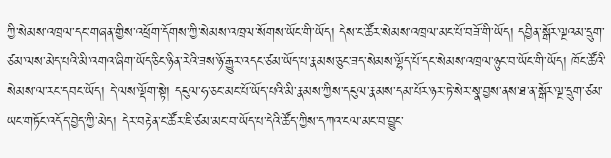ཀྱི་སེམས་འཁྲལ་དང་གཞན་གྱིས་འཕྲོག་དོགས་ཀྱི་སེམས་འཁྲལ་སོགས་ཡོང་གི་ཡོད། དེས་ང་ཚོར་སེམས་འཁྲལ་མང་པོ་བཟོ་གི་ཡོད། དབྱིན་སྒོར་ལྔའམ་དྲུག་ཙམ་ལས་མེད་པའི་མི་འགའ་ཞིག་ཡོད་ཅིང་ཉིན་རེའི་ཟས་ཉོ་རྒྱུར་འདང་ཙམ་ཡོད་པ་རྣམས་ཅུང་ཟད་སེམས་ལྷོད་པོ་དང་སེམས་འཁྲལ་ཉུང་བ་ཡོང་གི་ཡོད། ཁོང་ཚོའི་སེམས་ལ་རང་དབང་ཡོད། དེ་ལས་ལྡོག་སྟེ། དངུལ་ཧ་ཅང་མང་པོ་ཡོད་པའི་མི་རྣམས་ཀྱིས་དངུལ་རྣམས་དམ་པོར་ཉར་ཏེ་སེར་སྣ་བྱས་ནས་ཐ་ན་སྒོར་ལྔ་དྲུག་ཙམ་ཡང་གཏོང་འདོད་བྱེད་ཀྱི་མེད། དེར་བརྟེན་ང་ཚོར་ཇི་ཙམ་མང་བ་ཡོད་པ་དེའི་ཚོད་ཀྱིས་དཀའ་ངལ་མང་བ་བྱུང་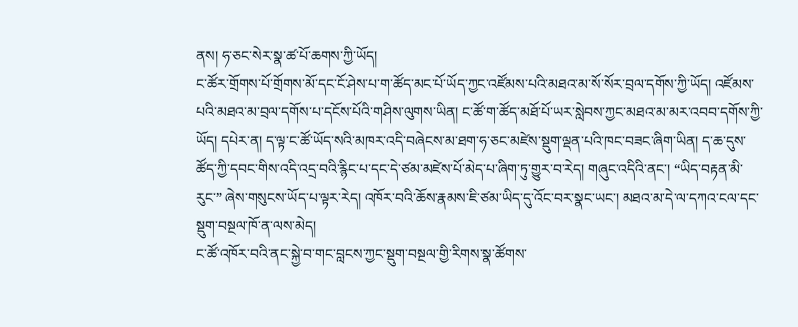ནས། ཧ་ཅང་སེར་སྣ་ཚ་པོ་ཆགས་ཀྱི་ཡོད།
ང་ཚོར་གྲོགས་པོ་གྲོགས་མོ་དང་ངོ་ཤེས་པ་ག་ཚོད་མང་པོ་ཡོད་ཀྱང་འཛོམས་པའི་མཐའ་མ་སོ་སོར་བྲལ་དགོས་ཀྱི་ཡོད། འཛོམས་པའི་མཐའ་མ་བྲལ་དགོས་པ་དངོས་པོའི་གཤིས་ལུགས་ཡིན། ང་ཚོ་ག་ཚོད་མཐོ་པོ་ཡར་སླེབས་ཀྱང་མཐའ་མ་མར་འབབ་དགོས་ཀྱི་ཡོད། དཔེར་ན། ད་ལྟ་ང་ཚོ་ཡོད་སའི་མཁར་འདི་བཞེངས་མ་ཐག་ཧ་ཅང་མཛེས་སྡུག་ལྡན་པའི་ཁང་བཟང་ཞིག་ཡིན། ད་ཆ་དུས་ཚོད་ཀྱི་དབང་གིས་འདི་འདྲ་བའི་རྙིང་པ་དང་དེ་ཙམ་མཛེས་པོ་མེད་པ་ཞིག་ཏུ་གྱུར་བ་རེད། གཞུང་འདིའི་ནང་། “ཡིད་བརྟན་མི་རུང་” ཞེས་གསུངས་ཡོད་པ་ལྟར་རེད། འཁོར་བའི་ཆོས་རྣམས་ཇི་ཙམ་ཡིད་དུ་འོང་བར་སྣང་ཡང་། མཐའ་མ་དེ་ལ་དཀའ་ངལ་དང་སྡུག་བསྔལ་ཁོ་ན་ལས་མེད།
ང་ཚོ་འཁོར་བའི་ནང་སྐྱེ་བ་གང་བླངས་ཀྱང་སྡུག་བསྔལ་གྱི་རིགས་སྣ་ཚོགས་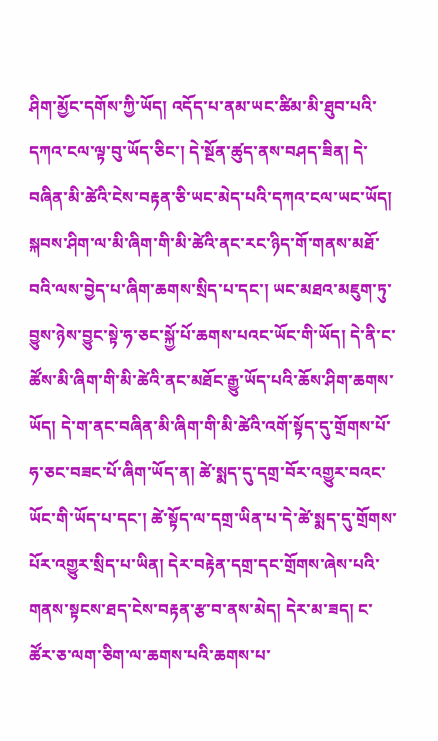ཤིག་མྱོང་དགོས་ཀྱི་ཡོད། འདོད་པ་ནམ་ཡང་ཚིམ་མི་ཐུབ་པའི་དཀའ་ངལ་ལྟ་བུ་ཡོད་ཅིང་། དེ་སྔོན་ཚུད་ནས་བཤད་ཟིན། དེ་བཞིན་མི་ཚེའི་ངེས་བརྟན་ཅི་ཡང་མེད་པའི་དཀའ་ངལ་ཡང་ཡོད། སྐབས་ཤིག་ལ་མི་ཞིག་གི་མི་ཚེའི་ནང་རང་ཉིད་གོ་གནས་མཐོ་བའི་ལས་བྱེད་པ་ཞིག་ཆགས་སྲིད་པ་དང་། ཡང་མཐའ་མཇུག་ཏུ་བྱུས་ཉེས་བྱུང་སྟེ་ཧ་ཅང་སྐྱོ་པོ་ཆགས་པའང་ཡོང་གི་ཡོད། དེ་ནི་ང་ཚོས་མི་ཞིག་གི་མི་ཚེའི་ནང་མཐོང་རྒྱུ་ཡོད་པའི་ཆོས་ཤིག་ཆགས་ཡོད། དེ་ག་ནང་བཞིན་མི་ཞིག་གི་མི་ཚེའི་འགོ་སྟོད་དུ་གྲོགས་པོ་ཧ་ཅང་བཟང་པོ་ཞིག་ཡོད་ན། ཚེ་སྨད་དུ་དགྲ་བོར་འགྱུར་བའང་ཡོང་གི་ཡོད་པ་དང་། ཚེ་སྟོད་ལ་དགྲ་ཡིན་པ་དེ་ཚེ་སྨད་དུ་གྲོགས་པོར་འགྱུར་སྲིད་པ་ཡིན། དེར་བརྟེན་དགྲ་དང་གྲོགས་ཞེས་པའི་གནས་སྟངས་ཐད་ངེས་བརྟན་རྩ་བ་ནས་མེད། དེར་མ་ཟད། ང་ཚོར་ཅ་ལག་ཅིག་ལ་ཆགས་པའི་ཆགས་པ་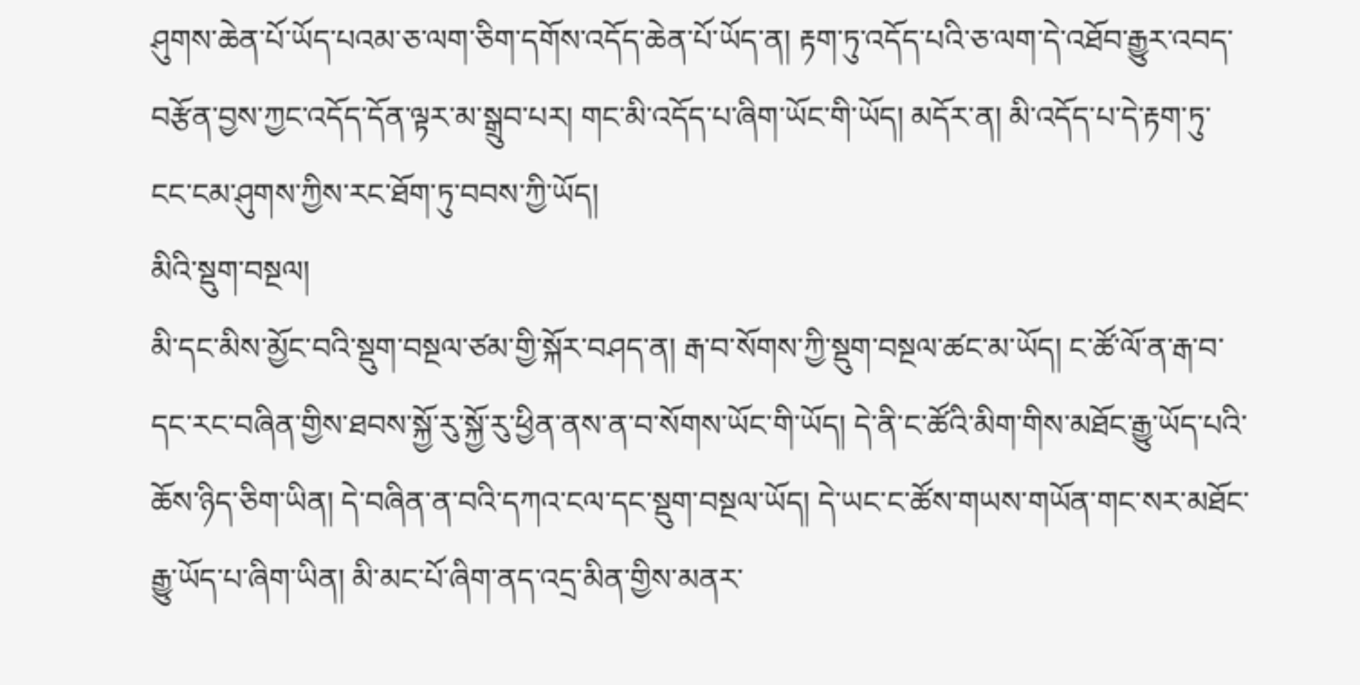ཤུགས་ཆེན་པོ་ཡོད་པའམ་ཅ་ལག་ཅིག་དགོས་འདོད་ཆེན་པོ་ཡོད་ན། རྟག་ཏུ་འདོད་པའི་ཅ་ལག་དེ་འཐོབ་རྒྱུར་འབད་བརྩོན་བྱས་ཀྱང་འདོད་དོན་ལྟར་མ་སྒྲུབ་པར། གང་མི་འདོད་པ་ཞིག་ཡོང་གི་ཡོད། མདོར་ན། མི་འདོད་པ་དེ་རྟག་ཏུ་ངང་ངམ་ཤུགས་ཀྱིས་རང་ཐོག་ཏུ་བབས་ཀྱི་ཡོད།
མིའི་སྡུག་བསྔལ།
མི་དང་མིས་མྱོང་བའི་སྡུག་བསྔལ་ཙམ་གྱི་སྐོར་བཤད་ན། རྒ་བ་སོགས་ཀྱི་སྡུག་བསྔལ་ཚང་མ་ཡོད། ང་ཚོ་ལོ་ན་རྒ་བ་དང་རང་བཞིན་གྱིས་ཐབས་སྐྱོ་རུ་སྐྱོ་རུ་ཕྱིན་ནས་ན་བ་སོགས་ཡོང་གི་ཡོད། དེ་ནི་ང་ཚོའི་མིག་གིས་མཐོང་རྒྱུ་ཡོད་པའི་ཆོས་ཉིད་ཅིག་ཡིན། དེ་བཞིན་ན་བའི་དཀའ་ངལ་དང་སྡུག་བསྔལ་ཡོད། དེ་ཡང་ང་ཚོས་གཡས་གཡོན་གང་སར་མཐོང་རྒྱུ་ཡོད་པ་ཞིག་ཡིན། མི་མང་པོ་ཞིག་ནད་འདྲ་མིན་གྱིས་མནར་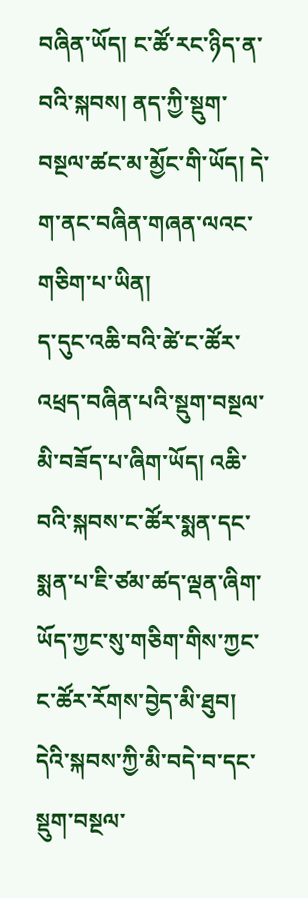བཞིན་ཡོད། ང་ཚོ་རང་ཉིད་ན་བའི་སྐབས། ནད་ཀྱི་སྡུག་བསྔལ་ཚང་མ་མྱོང་གི་ཡོད། དེ་ག་ནང་བཞིན་གཞན་ལའང་གཅིག་པ་ཡིན།
ད་དུང་འཆི་བའི་ཚེ་ང་ཚོར་འཕྲད་བཞིན་པའི་སྡུག་བསྔལ་མི་བཟོད་པ་ཞིག་ཡོད། འཆི་བའི་སྐབས་ང་ཚོར་སྨན་དང་སྨན་པ་ཇི་ཙམ་ཚད་ལྡན་ཞིག་ཡོད་ཀྱང་སུ་གཅིག་གིས་ཀྱང་ང་ཚོར་རོགས་བྱེད་མི་ཐུབ། དེའི་སྐབས་ཀྱི་མི་བདེ་བ་དང་སྡུག་བསྔལ་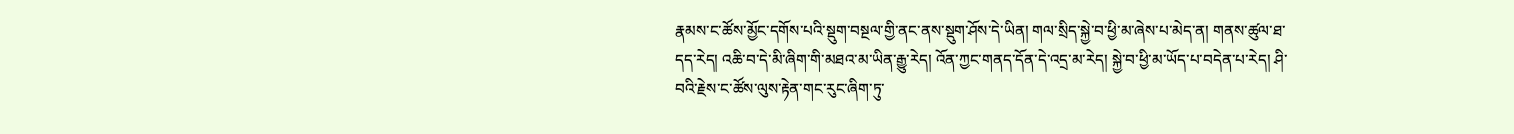རྣམས་ང་ཚོས་མྱོང་དགོས་པའི་སྡུག་བསྔལ་གྱི་ནང་ནས་སྡུག་ཤོས་དེ་ཡིན། གལ་སྲིད་སྐྱེ་བ་ཕྱི་མ་ཞེས་པ་མེད་ན། གནས་ཚུལ་ཐ་དད་རེད། འཆི་བ་དེ་མི་ཞིག་གི་མཐའ་མ་ཡིན་རྒྱུ་རེད། འོན་ཀྱང་གནད་དོན་དེ་འདྲ་མ་རེད། སྐྱེ་བ་ཕྱི་མ་ཡོད་པ་བདེན་པ་རེད། ཤི་བའི་རྗེས་ང་ཚོས་ལུས་རྟེན་གང་རུང་ཞིག་ཏུ་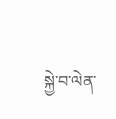སྐྱེ་བ་ལེན་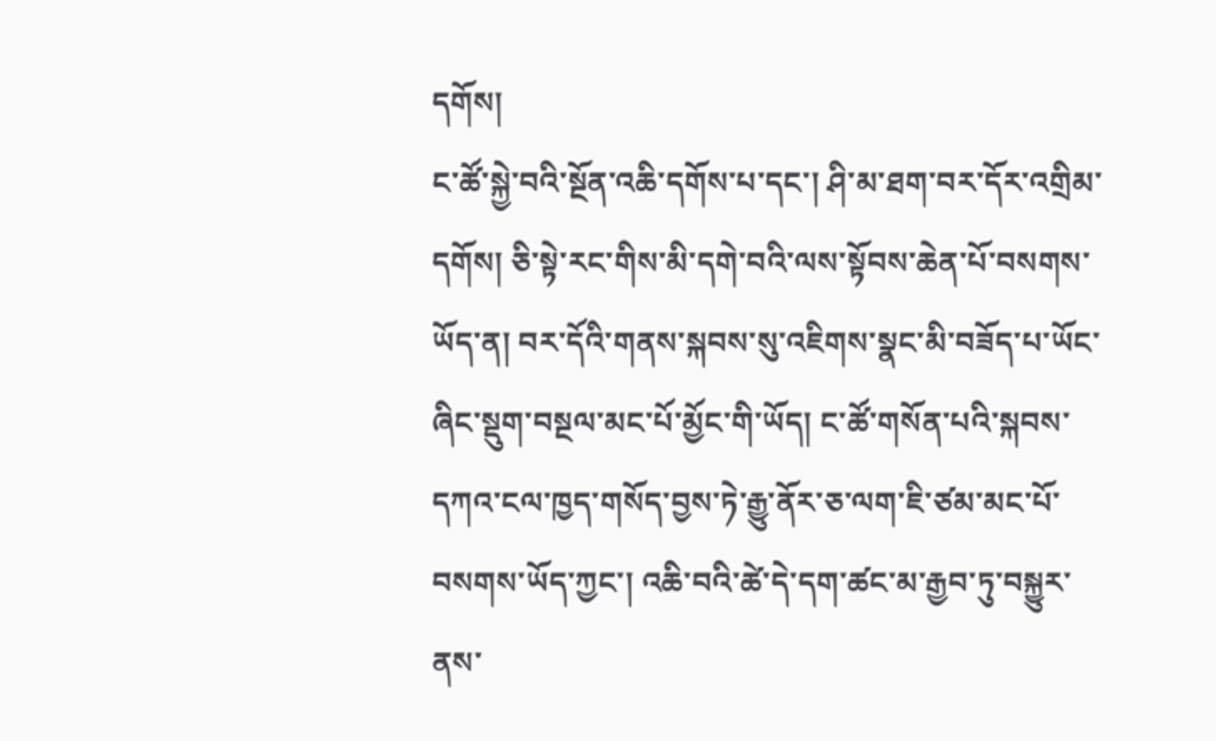དགོས།
ང་ཚོ་སྐྱེ་བའི་སྔོན་འཆི་དགོས་པ་དང་། ཤི་མ་ཐག་བར་དོར་འགྲིམ་དགོས། ཅི་སྟེ་རང་གིས་མི་དགེ་བའི་ལས་སྟོབས་ཆེན་པོ་བསགས་ཡོད་ན། བར་དོའི་གནས་སྐབས་སུ་འཇིགས་སྣང་མི་བཟོད་པ་ཡོང་ཞིང་སྡུག་བསྔལ་མང་པོ་མྱོང་གི་ཡོད། ང་ཚོ་གསོན་པའི་སྐབས་དཀའ་ངལ་ཁྱད་གསོད་བྱས་ཏེ་རྒྱུ་ནོར་ཅ་ལག་ཇི་ཙམ་མང་པོ་བསགས་ཡོད་ཀྱང་། འཆི་བའི་ཚེ་དེ་དག་ཚང་མ་རྒྱབ་ཏུ་བསྐྱུར་ནས་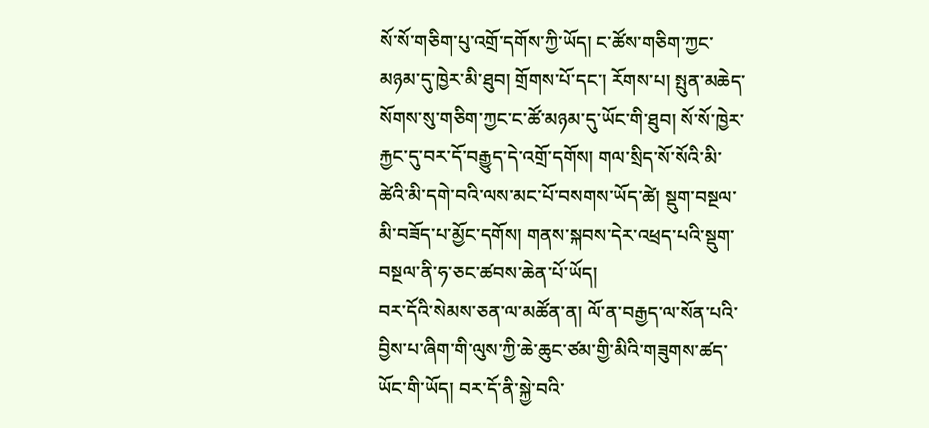སོ་སོ་གཅིག་པུ་འགྲོ་དགོས་ཀྱི་ཡོད། ང་ཚོས་གཅིག་ཀྱང་མཉམ་དུ་ཁྱེར་མི་ཐུབ། གྲོགས་པོ་དང་། རོགས་པ། སྤུན་མཆེད་སོགས་སུ་གཅིག་ཀྱང་ང་ཚོ་མཉམ་དུ་ཡོང་གི་ཐུབ། སོ་སོ་ཁྱེར་རྐྱང་དུ་བར་དོ་བརྒྱུད་དེ་འགྲོ་དགོས། གལ་སྲིད་སོ་སོའི་མི་ཚེའི་མི་དགེ་བའི་ལས་མང་པོ་བསགས་ཡོད་ཚེ། སྡུག་བསྔལ་མི་བཟོད་པ་མྱོང་དགོས། གནས་སྐབས་དེར་འཕྲད་པའི་སྡུག་བསྔལ་ནི་ཧ་ཅང་ཚབས་ཆེན་པོ་ཡོད།
བར་དོའི་སེམས་ཅན་ལ་མཚོན་ན། ལོ་ན་བརྒྱད་ལ་སོན་པའི་བྱིས་པ་ཞིག་གི་ལུས་ཀྱི་ཆེ་ཆུང་ཙམ་གྱི་མིའི་གཟུགས་ཚད་ཡོང་གི་ཡོད། བར་དོ་ནི་སྐྱེ་བའི་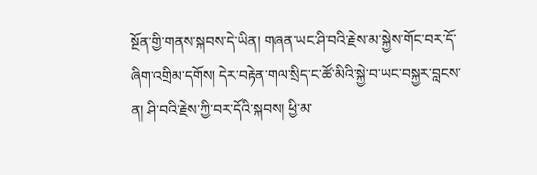སྔོན་གྱི་གནས་སྐབས་དེ་ཡིན། གཞན་ཡང་ཤི་བའི་རྗེས་མ་སྐྱེས་གོང་བར་དོ་ཞིག་འགྲིམ་དགོས། དེར་བརྟེན་གལ་སྲིད་ང་ཚོ་མིའི་སྐྱེ་བ་ཡང་བསྐྱར་བླངས་ན། ཤི་བའི་རྗེས་ཀྱི་བར་དོའི་སྐབས། ཕྱི་མ་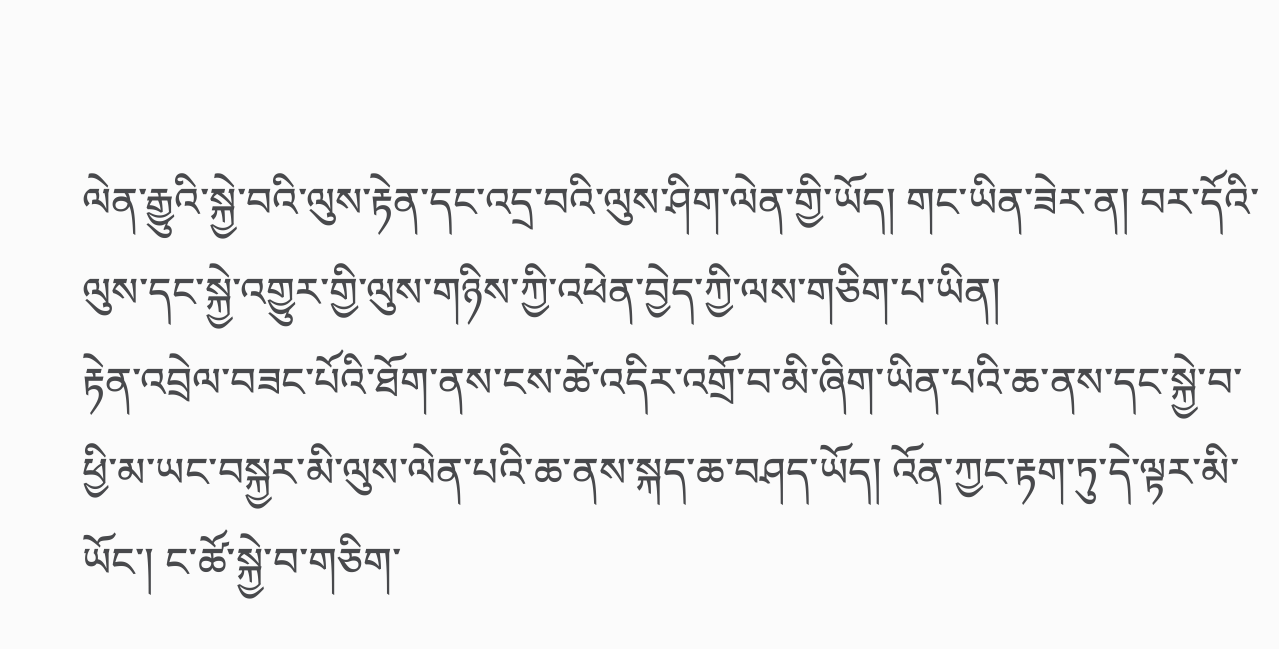ལེན་རྒྱུའི་སྐྱེ་བའི་ལུས་རྟེན་དང་འདྲ་བའི་ལུས་ཤིག་ལེན་གྱི་ཡོད། གང་ཡིན་ཟེར་ན། བར་དོའི་ལུས་དང་སྐྱེ་འགྱུར་གྱི་ལུས་གཉིས་ཀྱི་འཕེན་བྱེད་ཀྱི་ལས་གཅིག་པ་ཡིན།
རྟེན་འབྲེལ་བཟང་པོའི་ཐོག་ནས་ངས་ཚེ་འདིར་འགྲོ་བ་མི་ཞིག་ཡིན་པའི་ཆ་ནས་དང་སྐྱེ་བ་ཕྱི་མ་ཡང་བསྐྱར་མི་ལུས་ལེན་པའི་ཆ་ནས་སྐད་ཆ་བཤད་ཡོད། འོན་ཀྱང་རྟག་ཏུ་དེ་ལྟར་མི་ཡོང་། ང་ཚོ་སྐྱེ་བ་གཅིག་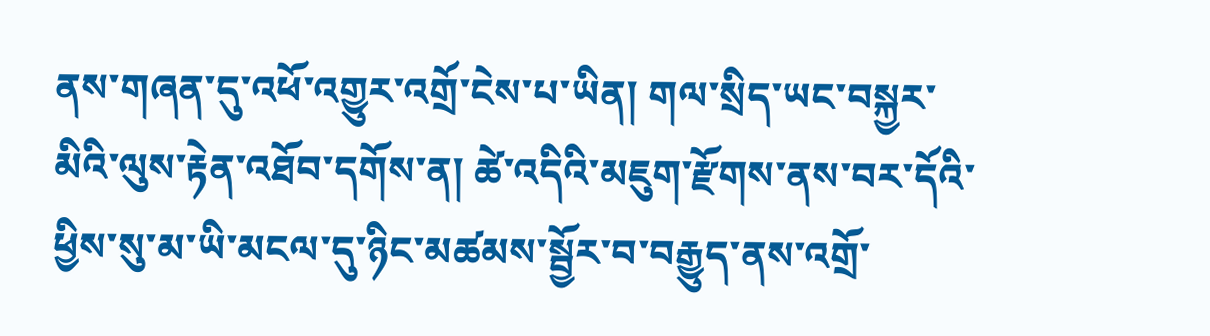ནས་གཞན་དུ་འཕོ་འགྱུར་འགྲོ་ངེས་པ་ཡིན། གལ་སྲིད་ཡང་བསྐྱར་མིའི་ལུས་རྟེན་འཐོབ་དགོས་ན། ཚེ་འདིའི་མཇུག་རྫོགས་ནས་བར་དོའི་ཕྱིས་སུ་མ་ཡི་མངལ་དུ་ཉིང་མཚམས་སྦྱོར་བ་བརྒྱུད་ནས་འགྲོ་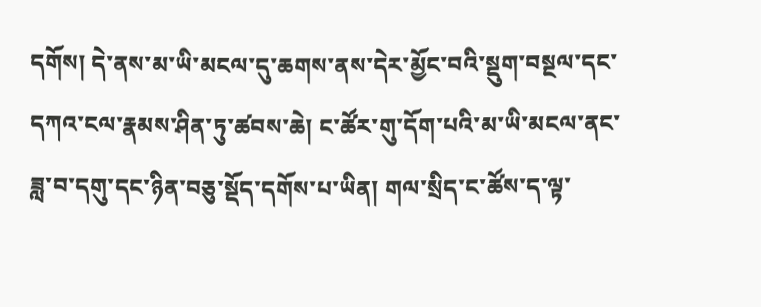དགོས། དེ་ནས་མ་ཡི་མངལ་དུ་ཆགས་ནས་དེར་མྱོང་བའི་སྡུག་བསྔལ་དང་དཀའ་ངལ་རྣམས་ཤིན་ཏུ་ཚབས་ཆེ། ང་ཚོར་གུ་དོག་པའི་མ་ཡི་མངལ་ནང་ཟླ་བ་དགུ་དང་ཉིན་བཅུ་སྡོད་དགོས་པ་ཡིན། གལ་སྲིད་ང་ཚོས་ད་ལྟ་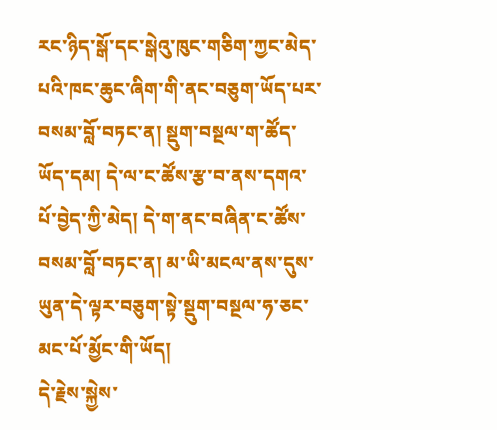རང་ཉིད་སྒོ་དང་སྒེའུ་ཁུང་གཅིག་ཀྱང་མེད་པའི་ཁང་ཆུང་ཞིག་གི་ནང་བཅུག་ཡོད་པར་བསམ་བློ་བཏང་ན། སྡུག་བསྔལ་ག་ཚོད་ཡོད་དམ། དེ་ལ་ང་ཚོས་རྩ་བ་ནས་དགའ་པོ་བྱེད་ཀྱི་མེད། དེ་ག་ནང་བཞིན་ང་ཚོས་བསམ་བློ་བཏང་ན། མ་ཡི་མངལ་ནས་དུས་ཡུན་དེ་ལྟར་བཅུག་སྟེ་སྡུག་བསྔལ་ཧ་ཅང་མང་པོ་མྱོང་གི་ཡོད།
དེ་རྗེས་སྐྱེས་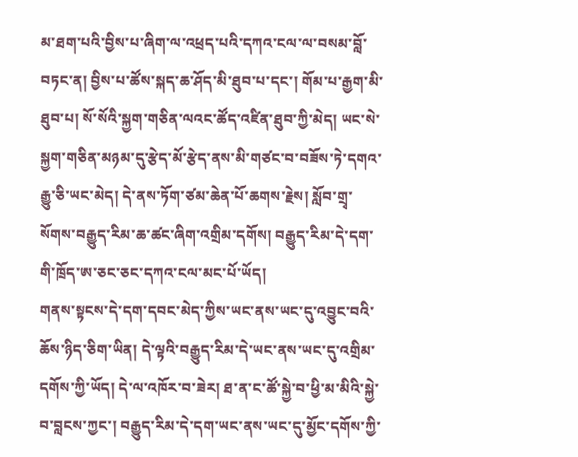མ་ཐག་པའི་བྱིས་པ་ཞིག་ལ་འཕྲད་པའི་དཀའ་ངལ་ལ་བསམ་བློ་བཏང་ན། བྱིས་པ་ཚོས་སྐད་ཆ་ཤོད་མི་ཐུབ་པ་དང་། གོམ་པ་རྒྱག་མི་ཐུབ་པ། སོ་སོའི་སྐྱག་གཅིན་ལའང་ཚོད་འཛིན་ཐུབ་ཀྱི་མེད། ཡང་སེ་སྐྱག་གཅིན་མཉམ་དུ་རྩེད་མོ་རྩེད་ནས་མི་གཙང་བ་བཟོས་ཏེ་དགའ་རྒྱུ་ཅི་ཡང་མེད། དེ་ནས་ཏོག་ཙམ་ཆེན་པོ་ཆགས་རྗེས། སློབ་གྲྭ་སོགས་བརྒྱུད་རིམ་ཆ་ཚང་ཞིག་འགྲིམ་དགོས། བརྒྱུད་རིམ་དེ་དག་གི་ཁྲོད་ཨ་ཅང་ཅང་དཀའ་ངལ་མང་པོ་ཡོད།
གནས་སྟངས་དེ་དག་དབང་མེད་ཀྱིས་ཡང་ནས་ཡང་དུ་འབྱུང་བའི་ཆོས་ཉིད་ཅིག་ཡིན། དེ་ལྟའི་བརྒྱུད་རིམ་དེ་ཡང་ནས་ཡང་དུ་འགྲིམ་དགོས་ཀྱི་ཡོད། དེ་ལ་འཁོར་བ་ཟེར། ཐ་ན་ང་ཚོ་སྐྱེ་བ་ཕྱི་མ་མིའི་སྐྱེ་བ་བླངས་ཀྱང་། བརྒྱུད་རིམ་དེ་དག་ཡང་ནས་ཡང་དུ་མྱོང་དགོས་ཀྱི་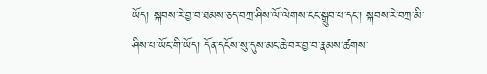ཡོད། སྐབས་རེ་བྱ་བ་ཐམས་ཅད་བཀྲ་ཤིས་ལོ་ལེགས་ངང་སྒྲུབ་པ་དང་། སྐབས་རེ་བཀྲ་མི་ཤིས་པ་ཡོང་གི་ཡོད། དོན་དངོས་སུ་དུས་མང་ཆེ་བར་བྱ་བ་རྣམས་ཚགས་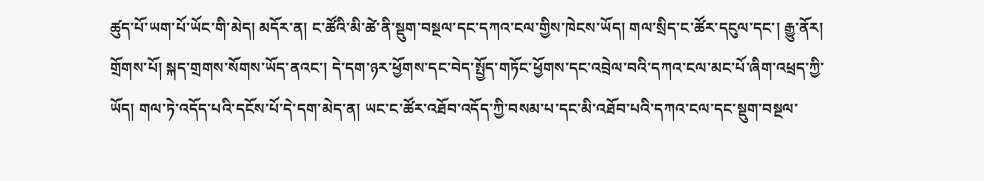ཚུད་པོ་ཡག་པོ་ཡོང་གི་མེད། མདོར་ན། ང་ཚོའི་མི་ཚེ་ནི་སྡུག་བསྔལ་དང་དཀའ་ངལ་གྱིས་ཁེངས་ཡོད། གལ་སྲིད་ང་ཚོར་དངུལ་དང་། རྒྱུ་ནོར། གྲོགས་པོ། སྐད་གྲགས་སོགས་ཡོད་ནའང་། དེ་དག་ཉར་ཕྱོགས་དང་བེད་སྤྱོད་གཏོང་ཕྱོགས་དང་འབྲེལ་བའི་དཀའ་ངལ་མང་པོ་ཞིག་འཕྲད་ཀྱི་ཡོད། གལ་ཏེ་འདོད་པའི་དངོས་པོ་དེ་དག་མེད་ན། ཡང་ང་ཚོར་འཐོབ་འདོད་ཀྱི་བསམ་པ་དང་མི་འཐོབ་པའི་དཀའ་ངལ་དང་སྡུག་བསྔལ་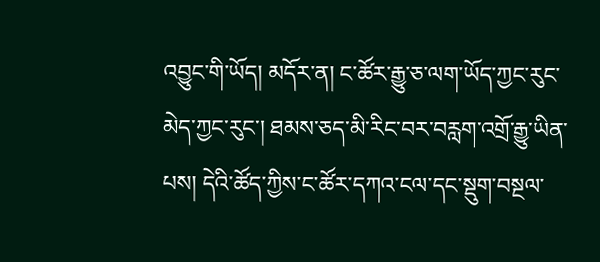འབྱུང་གི་ཡོད། མདོར་ན། ང་ཚོར་རྒྱུ་ཅ་ལག་ཡོད་ཀྱང་རུང་མེད་ཀྱང་རུང་། ཐམས་ཅད་མི་རིང་བར་བརླག་འགྲོ་རྒྱུ་ཡིན་པས། དེའི་ཚོད་ཀྱིས་ང་ཚོར་དཀའ་ངལ་དང་སྡུག་བསྔལ་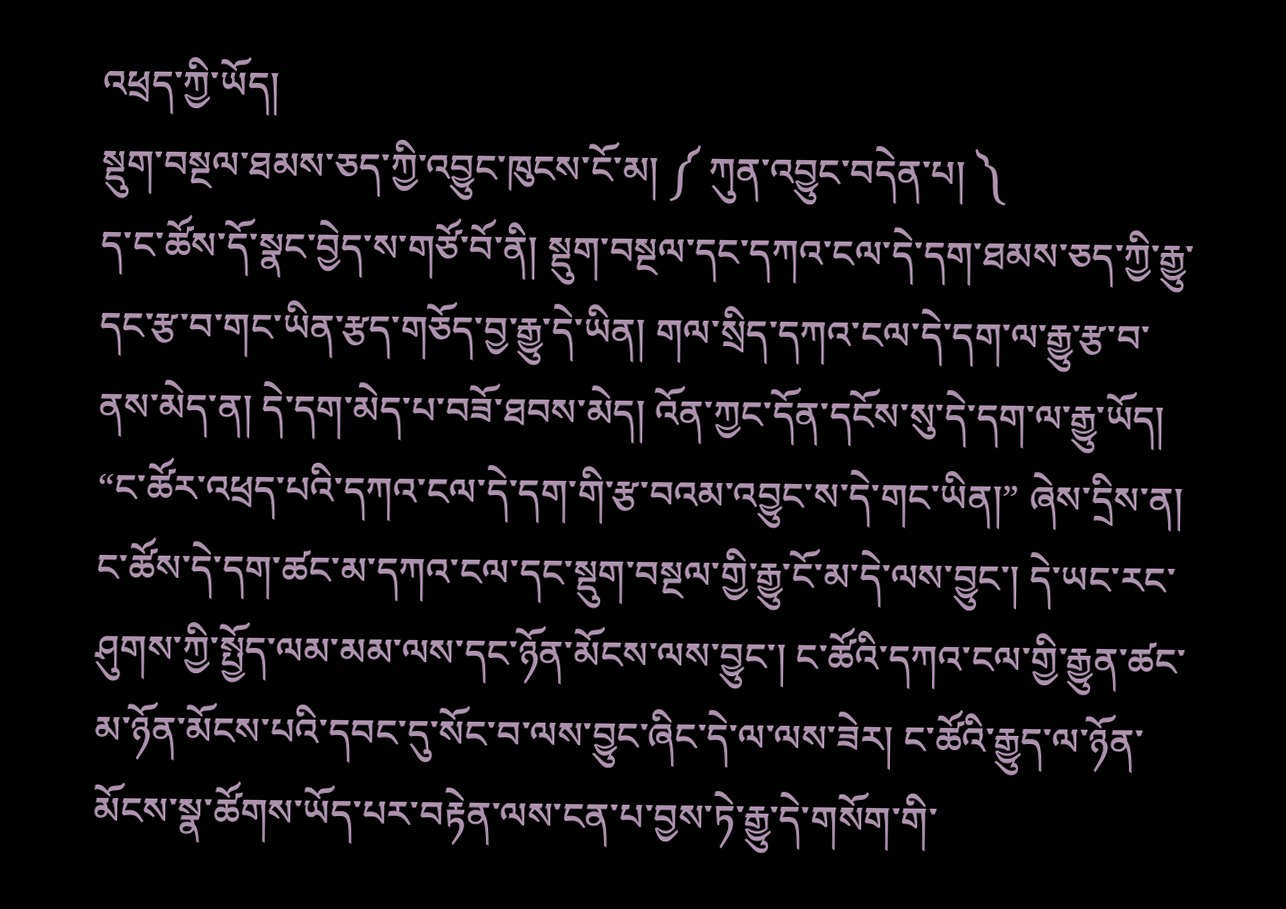འཕྲད་ཀྱི་ཡོད།
སྡུག་བསྔལ་ཐམས་ཅད་ཀྱི་འབྱུང་ཁུངས་ངོ་མ། ༼ ཀུན་འབྱུང་བདེན་པ། ༽
ད་ང་ཚོས་དོ་སྣང་བྱེད་ས་གཙོ་བོ་ནི། སྡུག་བསྔལ་དང་དཀའ་ངལ་དེ་དག་ཐམས་ཅད་ཀྱི་རྒྱུ་དང་རྩ་བ་གང་ཡིན་རྩད་གཅོད་བྱ་རྒྱུ་དེ་ཡིན། གལ་སྲིད་དཀའ་ངལ་དེ་དག་ལ་རྒྱུ་རྩ་བ་ནས་མེད་ན། དེ་དག་མེད་པ་བཟོ་ཐབས་མེད། འོན་ཀྱང་དོན་དངོས་སུ་དེ་དག་ལ་རྒྱུ་ཡོད། “ང་ཚོར་འཕྲད་པའི་དཀའ་ངལ་དེ་དག་གི་རྩ་བའམ་འབྱུང་ས་དེ་གང་ཡིན།” ཞེས་དྲིས་ན། ང་ཚོས་དེ་དག་ཚང་མ་དཀའ་ངལ་དང་སྡུག་བསྔལ་གྱི་རྒྱུ་ངོ་མ་དེ་ལས་བྱུང་། དེ་ཡང་རང་ཤུགས་ཀྱི་སྤྱོད་ལམ་མམ་ལས་དང་ཉོན་མོངས་ལས་བྱུང་། ང་ཚོའི་དཀའ་ངལ་གྱི་རྒྱུན་ཚང་མ་ཉོན་མོངས་པའི་དབང་དུ་སོང་བ་ལས་བྱུང་ཞིང་དེ་ལ་ལས་ཟེར། ང་ཚོའི་རྒྱུད་ལ་ཉོན་མོངས་སྣ་ཚོགས་ཡོད་པར་བརྟེན་ལས་ངན་པ་བྱས་ཏེ་རྒྱུ་དེ་གསོག་གི་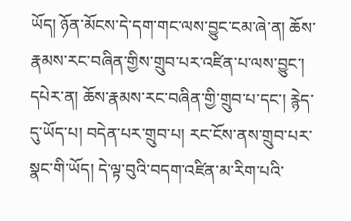ཡོད། ཉོན་མོངས་དེ་དག་གང་ལས་བྱུང་ངམ་ཞེ་ན། ཆོས་རྣམས་རང་བཞིན་གྱིས་གྲུབ་པར་འཛིན་པ་ལས་བྱུང་། དཔེར་ན། ཆོས་རྣམས་རང་བཞིན་གྱི་གྲུབ་པ་དང་། རྙེད་དུ་ཡོད་པ། བདེན་པར་གྲུབ་པ། རང་ངོས་ནས་གྲུབ་པར་སྣང་གི་ཡོད། དེ་ལྟ་བུའི་བདག་འཛིན་མ་རིག་པའི་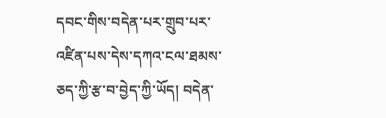དབང་གིས་བདེན་པར་གྲུབ་པར་འཛིན་པས་དེས་དཀའ་ངལ་ཐམས་ཅད་ཀྱི་རྩ་བ་བྱེད་ཀྱི་ཡོད། བདེན་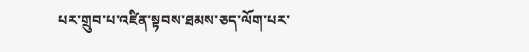པར་གྲུབ་པ་འཛིན་སྟབས་ཐམས་ཅད་ལོག་པར་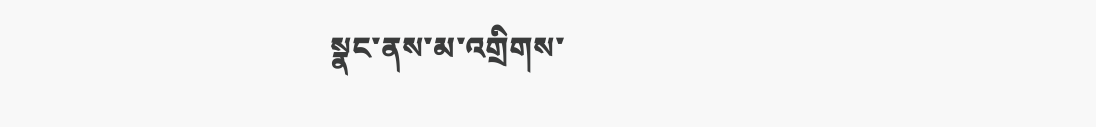སྣང་ནས་མ་འགྲིགས་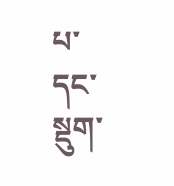པ་དང་སྡུག་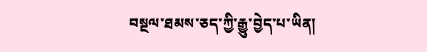བསྔལ་ཐམས་ཅད་ཀྱི་རྒྱུ་བྱེད་པ་ཡིན།